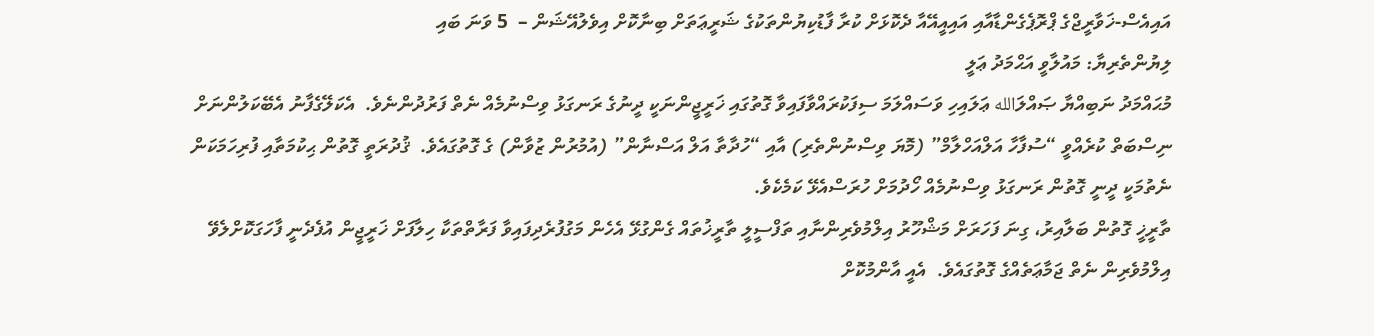އައިއެސް-ޚަވާރީޖްގެ ޕްރޮޕެގެންޑާއާއި އައިއީއޭއާ ދެކޮޅަށް ކުރާ ފާޑުކިޔުންތަކުގެ ޝަރީޢަތަށް ބިނާކޮށް އިވެލުއޭޝަން –  5 ވަނަ ބައި
ލިޔުންތެރިޔާ: މައުލާވީ އަޙްމަދު ޢަލީ
މުޙައްމަދު ނަބިއްޔާ ޞައްލަالله ޢަލައިހި ވަސައްލަމަ ސިފަކުރައްވާފައިވާ ގޮތުގައި ޚަރީޖީންނަކީ ދީނުގެ ރަނގަޅު ވިސްނުމެއް ނެތް ފަރުދުންނެވެ.  އެކަލޭގެފާނު އެބޭކަލުންނަށް ނިސްބަތް ކުރެއްވީ “ސުފާހާ އަލްއަހްލާމް” (މޮޔަ ވިސްނުންތެރި) އާއި “ހުދާތާ އަލް އަސްނާން” (އުމުރުން ޒުވާން) ގެ ގޮތުގައެވެ.  ޤުދުރަތީ ގޮތުން ޙިކުމަތާއި ފުރިހަމަކަން ނެތުމަކީ ދީނީ ގޮތުން ރަނގަޅު ވިސްނުމެއް ހޯދުމަށް ހުރަސްއެޅޭ ކަމެކެވެ.
ތާރީޚީ ގޮތުން ބަލާއިރު، ގިނަ ފަހަރަށް މަޝްހޫރު އިލްމުވެރިންނާއި ތަފްސީލީ ތާރީޚުތައް ގެންގުޅޭ އެހެން މަގުފުރެދިފައިވާ ފަރާތްތަކާ ހިލާފަށް ޚަރީޖީން އުފެދެނީ ފާހަގަކޮށްލެވޭ އިލްމުވެރިން ނެތް ޖަމާޢަތެއްގެ ގޮތުގައެވެ.  އެއީ އާންމުކޮށް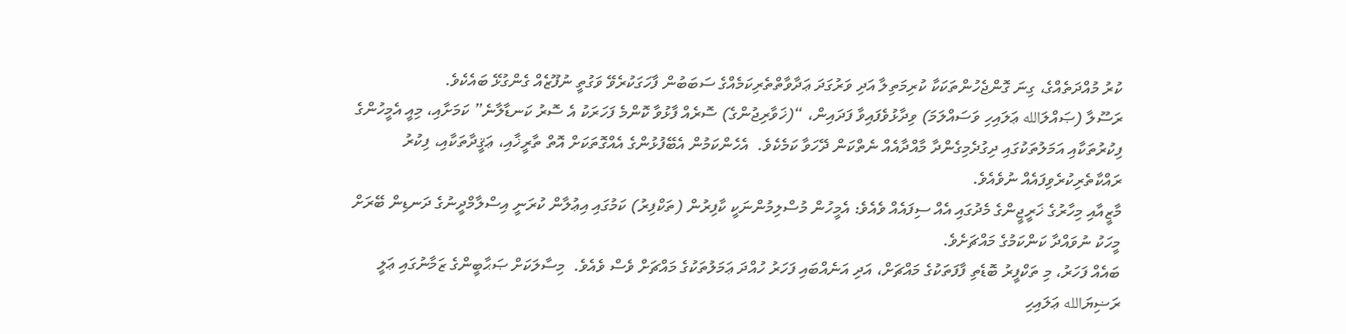ކުރު މުއްދަތެއްގެ، ގިނަ ގޮންޖެހުންތަކަކާ ކުރިމަތިލާ އަދި ވަރުގަދަ ޢަދާވާތްތެރިކަމެއްގެ ސަބަބުން ފާހަގަކުރެވޭ ވަގުތީ ނުފޫޒެއް ގެންގުޅޭ ބައެކެވެ.
ރަސޫލާ (ޞައްލަالله ޢަލައިހި ވަސައްލަމަ) ވިދާޅުވެފައިވާ ފަދައިން، “(ޚަވާރިޖުންގެ) ސޮރެއް ފާޅުވާ ކޮންމެ ފަހަރަކު އެ ސޮރު ކަނޑާލާނެ” ކަމަށާއި، މިއީ އެމީހުންގެ ފިކުރުތަކާއި އަމަލުތަކުގައި ދިގުދެމިގެންދާ މާއްދާއެއް ނެތްކަން ދޭހަވާ ކަމެކެވެ.  އެހެންކަމުން އެބޭފުޅުންގެ އެއްގޮތަކަށް އޮތް ތާރީޚާއި، ޢަޤީދާތަކާއި، ފިކުރު ރައްކާތެރިކުރެވިފައެއް ނުވެއެވެ.
މާޒީއާއި މިހާރުގެ ޚަރީޖީންގެ މެދުގައި އެއް ސިފައެއް ވެއެވެ: އެމީހުން މުސްލިމުންނަކީ ކާފިރުން (ތަކްފިރު) ކަމުގައި އިޢުލާން ކުރަނީ އިސްލާމްދީނުގެ ދަނޑިން ބޭރަށް މީހަކު ނުވައްދާ ކަންކަމުގެ މައްޗަށެވެ.
ބައެއް ފަހަރު، މި ތަކްފީރު ބޮޑެތި ފާފަތަކުގެ މައްޗަށް، އަދި އަނެއްބައި ފަހަރު ހުއްދަ ޢަމަލުތަކުގެ މައްޗަށް ވެސް ވެއެވެ.  މިސާލަކަށް ޞަޙާބީންގެ ޒަމާނުގައި ޢަލީ ރަޟިޔަالله ޢަލައިހި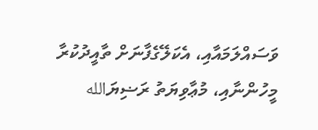ވަސައްލަމައާއި، އެކަލޭގެފާނަށް ތާއީދުކުރާ މީހުންނާއި، މުޢާވިޔަތު ރަޟިޔަالله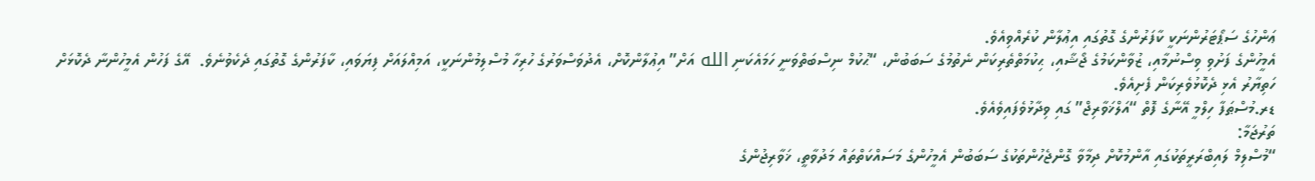ޢަންހުގެ ސަޕޯޓަރުންނަކީ ކާފަރުންގެ ގޮތުގައި އިޢުލާން ކުރެއްވިއެވެ.
އެމީހުންގެ ފަށުވި ވިސްނުމާއި، ޒުވާންކަމުގެ ޖޯޝާއި، ޙިކުމަތްތެރިކަން ނެތުމުގެ ސަބަބުން، “ޙުކުމް ނިސްބަތްވަނީ ހަމައެކަނި الله އަށް” އިޢުލާންކޮށް، އެދުވަސްވަރުގެ ހުރިހާ މުސްލިމުންނަކީ، އަމިއްލައަށް ފިޔަވައި، ކާފަރުންގެ ގޮތުގައި ދެކެވުނެވެ.  އޭގެ ފަހުން އެމީހުންނާ ދެކޮޅަށް ހަތިޔާރު އެޅި ދެކޮޅުވެރިކަން ފެށިއެވެ.
ޑރ.މުސްޠަފާ ހިލްމީ އޭނާގެ ފޮތް “އަލްޚަވާރިޖް” ގައި ވިދާޅުވެފައިވެއެވެ.
ތަރުޖަމާ:
“މުސްލިމް ލައިބްރަރީތަކުގައި އާންމުކޮށް ދިމާވާ ގޮންޖެހުންތަކުގެ ސަބަބުން އެމީހުންގެ މަސައްކަތްތައް މަދުވާތީ، ޚަވާރިޖުންގެ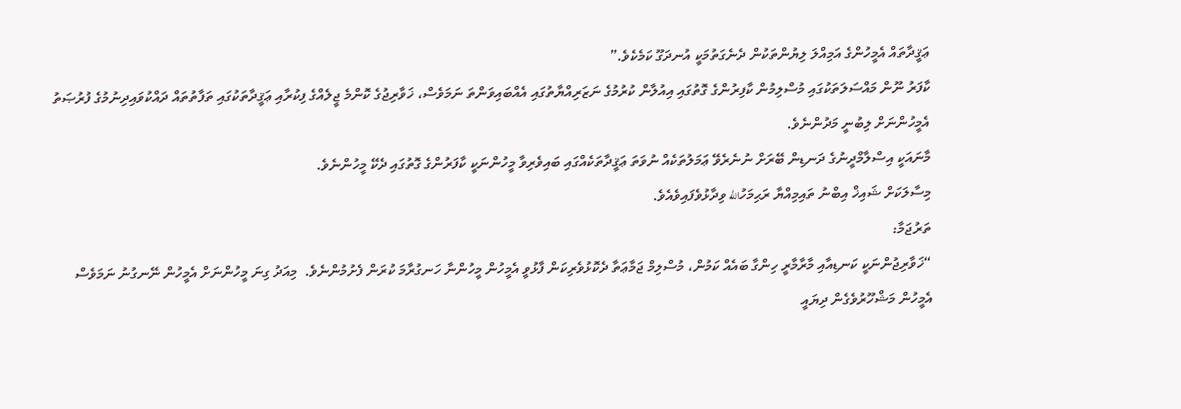ޢަޤީދާތައް އެމީހުންގެ އަމިއްލަ ލިޔުންތަކުން ދެނެގަތުމަކީ އުނދަގޫ ކަމެކެވެ.”
ކާފަރު ނޫން މައްސަލަތަކުގައި މުސްލިމުން ކާފިރުންގެ ގޮތުގައި އިއުލާން ކުރުމުގެ ނަޒަރިއްޔާތުގައި އެއްބައިވަންތަ ނަމަވެސް، ޚަވާރިޖުގެ ކޮންމެ ޖީލެއްގެ ފިކުރާއި ޢަޤީދާތަކުގައި ތަފާތުތައް ދައްކުވައިދިނުމުގެ ފުރުޞަތު އެމީހުންނަށް ލިބުނީ މަދުންނެވެ.
މާނައަކީ އިސްލާމްދީނުގެ ދަނޑިން ބޭރަށް ނުނެރެވޭ ޢަމަލުތަކެއް ނުވަތަ ޢަޤީދާތަކެއްގައި ބައިވެރިވާ މީހުންނަކީ ކާފަރުންގެ ގޮތުގައި ދެކޭ މީހުންނެވެ.
މިސާލަކަށް ޝައިޚް އިބްނު ތައިމިއްޔާ ރަޙިމަހުالله ވިދާޅުވެފައިވެއެވެ.
ތަރުޖަމާ:
“ޚަވާރިޖުންނަކީ ކަނޑިއާއި މާރާމާރީ ހިންގާ ބައެއް ކަމުން، މުސްލިމް ޖަމާޢަތާ ދެކޮޅުވެރިކަން ފާޅުވީ އެމީހުން މީހުންނާ ހަނގުރާމަ ކުރަން ފެށުމުންނެވެ.  މިއަދު ގިނަ މީހުންނަށް އެމީހުން ނޭނގުނު ނަމަވެސް އެމީހުން މަޝްހޫރުވެގެން ދިޔައީ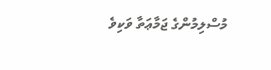މުސްލިމުންގެ ޖަމާޢަތާ ވަކިވެ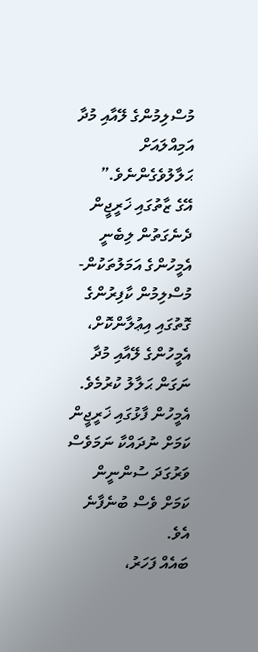މުސްލިމުންގެ ލޭއާއި މުދާ އަމިއްލައަށް ޙަލާލުވެގެންނެވެ.”
އޭގެ ޒާތުގައި ޚަރީޖީން ދެނެގަތުން ލިބެނީ އެމީހުންގެ އަމަލުތަކުން- މުސްލިމުން ކާފިރުންގެ ގޮތުގައި އިޢުލާންކޮށް، އެމީހުންގެ ލޭއާއި މުދާ ނަގަން ޙަލާލު ކުރުމެވެ.  އެމީހުން ފާޅުގައި ޚަރީޖީން ކަމަށް ނުދައްކާ ނަމަވެސް ވަރުގަދަ ސުންނީން ކަމަށް ވެސް ބުނެފާނެ އެވެ.
ބައެއް ފަހަރު،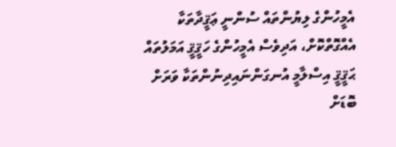އެމީހުންގެ ލިޔުންތައް ސުންނީ ޢަޤީދާތަކާ އެއްގޮތްކޮށް، އަދިވެސް އެމީހުންގެ ހަޤީޤީ އަމަލުތައް ޙަޤީޤީ އިސްލާމީ އުނގަންނައިދިނުންތަކާ ވަރަށް ބޮޑަށް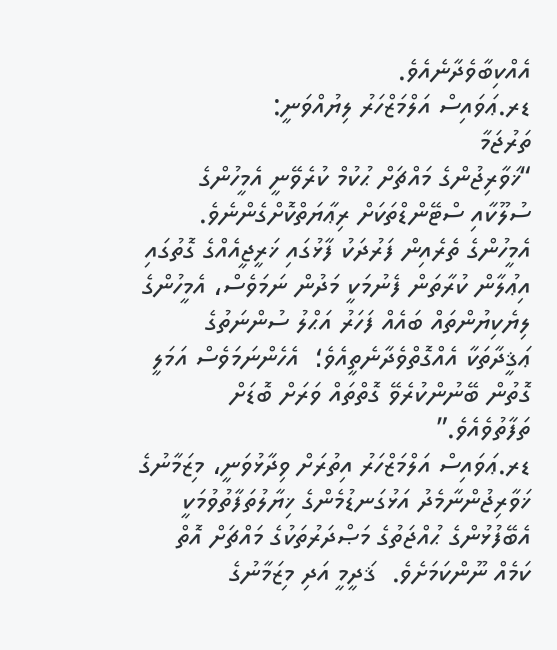އެއްކިބާވެދާނެއެވެ.
ޑރ.ޢަވައިސް އަލްމަޒްހަރު ލިޔުއްވަނީ:
ތަރުޖަމާ
“ޚަވާރިޖުންގެ މައްޗަށް ޙުކުމް ކުރެވޭނީ އެމީހުންގެ ސުލޫކާއި ސްޓޭންޑްތަކަށް ރިޢާޔަތްކޮށްގެންނެވެ.  އެމީހުންގެ ތެރެއިން ފަރުދަކު ފާޅުގައި ޚަރީޖީއެއްގެ ގޮތުގައި އިޢުލާން ކުރާތަން ފެނުމަކީ މަދުން ނަމަވެސް، އެމީހުންގެ ލިޔެކިޔުންތައް ބައެއް ފަހަރު އަޙްލު ސުންނަތުގެ ޢަޤީދާތަކާ އެއްގޮތްވެދާނެތީއެވެ؛  އެހެންނަމަވެސް އަމަލީ ގޮތުން ބޭނުންކުރެވޭ ގޮތްތައް ވަރަށް ބޮޑަށް ތަފާތުވެއެވެ.”
ޑރ.ޢަވައިސް އަލްމަޒްހަރު އިތުރަށް ވިދާޅުވަނީ، މިޒަމާނުގެ ޚަވާރިޖުންނާމެދު އަޅުގަނޑުމެންގެ ޚިޔާލުތަފާތުވުމަކީ އެބޭފުޅުންގެ ޙުއްޖަތުގެ މަޞްދަރުތަކުގެ މައްޗަށް އޮތް ކަމެއް ނޫންކަމަށެވެ.  ޤަދީމީ އަދި މިޒަމާނުގެ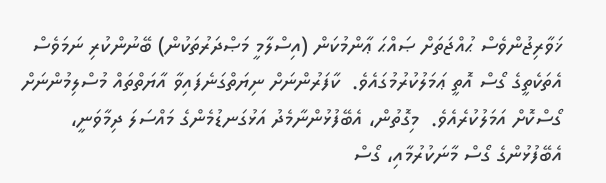ޚަވާރިޖުންވެސް ޙުއްޖަތަށް ޞައްޙަ ޢާންމުކަން (އިސްލާމީ މަޞްދަރުތަކުން) ބޭނުންކުރި ނަމަވެސް އެތަކެތީގެ ގޯސް އޮތީ ޢަމަލުކުރުމުގައެވެ.  ކާފަރުންނަށް ނިޔަތްގަނެފައިވާ އާޔަތްތައް މުސްލިމުންނަށް ގޯސްކޮށް އަމަލުކުރެއެވެ.  މިގޮތުން، އެބޭފުޅުންނާމެދު އަޅުގަނޑުމެންގެ މައްސަލަ ދިމާވަނީ، އެބޭފުޅުންގެ ގޯސް މާނަކުރުމާއި، ގޯސް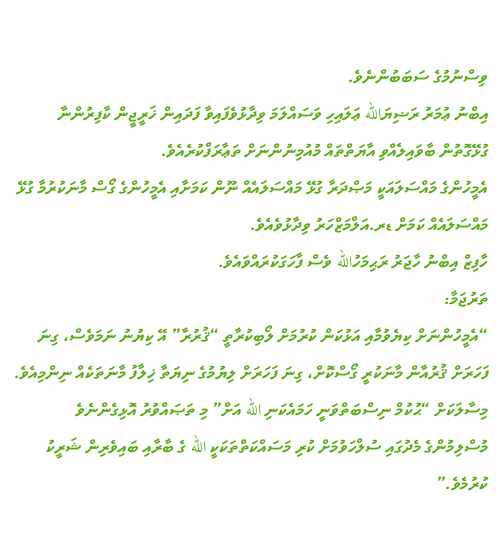ވިސްނުމުގެ ސަބަބުންނެވެ.
އިބްނު ޢުމަރު ރަޟިޔަالله ޢަލައިހި ވަސައްލަމަ ވިދާޅުވެފައިވާ ފަދައިން ޚަރީޖީން ކާފިރުންނާ ގުޅޭގޮތުން ބާވައިލެއްވި އާޔަތްތައް މުއުމިނުންނަށް ތަޢާރަފްކުރެއެވެ.
އެމީހުންގެ މައްސަލައަކީ މަޞްދަރާ ގުޅޭ މައްސަލައެއް ނޫން ކަމަށާއި އެމީހުންގެ ގޯސް މާނަކުރުމާ ގުޅޭ މައްސަލައެއް ކަމަށް ޑރ.އަލްމަޒްހަރު ވިދާޅުވެއެވެ.
ހާފިޒް އިބްނު ހާޖަރު ރަޙިމަހުالله ވެސް ފާހަގަކުރައްވައެވެ.
ތަރުޖަމާ:
“އެމީހުންނަށް ކިޔެވުމާއި އަޅުކަން ކުރުމަށް ލޯބިކުރާތީ “ޤުރުރާ” އޭ ކިޔުނު ނަމަވެސް، ގިނަ ފަހަރަށް ޤުރުއާން މާނަކުރީ ގޯސްކޮށް، ގިނަ ފަހަރަށް ލިޔުމުގެ ނިޔަތާ ޚިލާފު މާނަތަކެއް ނިންމިއެވެ. މިސާލަކަށް “ޙުކުމް ނިސްބަތްވަނީ ހަމައެކަނި الله އަށް” މި ތަޞައްވުރު އޮޅިގެންނެވެ  މުސްލިމުންގެ މެދުގައި ސުލްހަވުމަށް ކުރި މަސައްކަތްތަކަކީ الله ގެ ބާރާއި ބައިވެރިން ޝަރީކު ކުރުމެވެ.”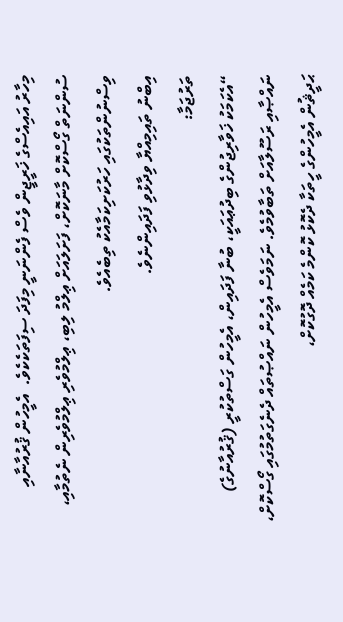މިހާރު އައިއެސްގެ ޚަރީޖީން ވެސް ފެންނަނީ މިފަދަ ސިފަތަކެކެވެ.  އެމީހުން ޤުރުއާނާއި ސުންނަތް ގޯސްކޮށް މާނަކޮށް، ފަށަލައަށް ޢިލްމު ލިބި، ޢިލްމުވެރި ޢިލްމުވެރިން ނެތުމާއި، ވިސްނުންތަކުގައި ހަރުކަށިކަމާއެކު ތިބެއެވެ.
އިބްނު ތައިމިއްޔާ ވިދާޅުވި ފަދައިންނެވެ.
ތަރުޖަމާ:
“އެކަމަކު ޚަވާރިޖުންގެ ބިދުޢައަކީ، ބުނާ ފަދައިން، އެމީހުން ގަސްތުކުރީ (ޤުރުއާނުގެ) ނައްޞާއި ރަސޫލާއަށް ތަބާވުމެވެ. ނަމަވެސް އެމީހުން ނައްޞުތައް ދެނެގަތުމުގައި ގޯސްކޮށް، ޙަދީޘުން އެމީހުންގެ ހީތަކާ ދެކޮޅު ކޮންމެ ކަމެއް ދޮގުކޮށް،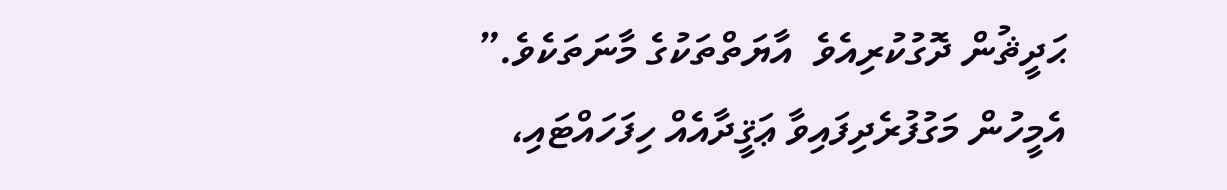ޙަދީޘުން ދޮގުކުރިއެވެ  އާޔަތްތަކުގެ މާނަތަކެވެ.”
އެމީހުން މަގުފުރެދިފައިވާ ޢަޤީދާއެއް ހިފަހައްޓައި،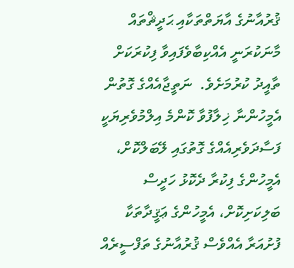ޤުރުއާނުގެ އާޔަތްތަކާއި ޙަދީޘްތައް މާނަކުރަނީ އެއްކިބާވެފައިވާ ފިކުރަކަށް ތާއީދު ކުރުމަށެވެ.  ނަތީޖާއެއްގެ ގޮތުން އެމީހުންނާ ޚިލާފުވާ ކޮންމެ އިލްމުވެރިޔަކީ ފަސާދަވެރިއެއްގެ ގޮތުގައި ލޭބަލްކޮށް، އެމީހުންގެ ފިކުރާ ދެކޮޅު ހަދީސް ބަލިކަށިކޮށް، އެމީހުންގެ ޢަޤީދާތަކާ ފުށުއަރާ އެއްވެސް ޤުރުއާނުގެ ތަފްސީރެއް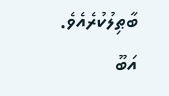ބާޠިލުކުރެއެވެ.
އަބޫ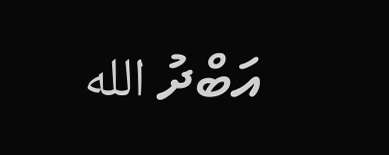އަބްދު الله